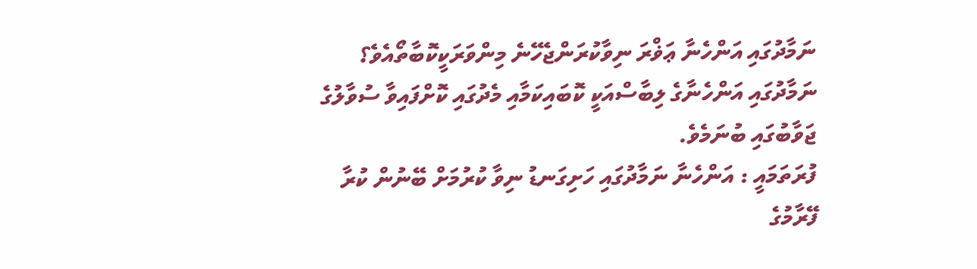ނަމާދުގައި އަންހެނާ ޢަޥްރަ ނިވާކުރަންޖެހޭނެ މިންވަރަކީކޮބާތޯއެވެ؟
ނަމާދުގައި އަންހެނާގެ ލިބާސްއަކީ ކޮބައިކަމާއި މެދުގައި ކޮށްފައިވާ ސުވާލުގެ ޖަވާބުގައި ބުނަމެވެ.
ފުރަތަމައީ : އަންހެނާ ނަމާދުގައި ހަށިގަނޑު ނިވާ ކުރުމަށް ބޭނުން ކުރާ ފޭރާމުގެ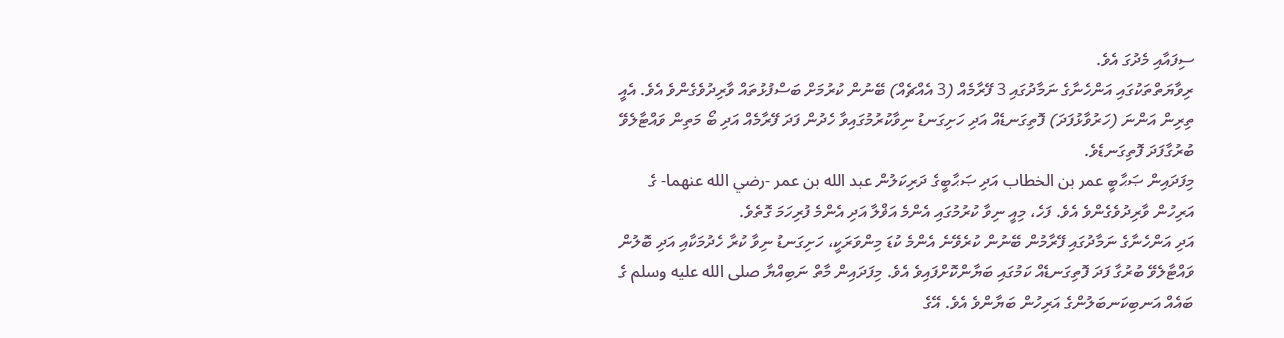ސިފައާއި މެދުގަ އެވެ.
ރިވާޔަތްތަކުގައި އަންހެނާގެ ނަމާދުގައި 3 ފޭރާމެއް (3 އެއްޗެއް) ބޭނުން ކުރުމަށް ބަސްފުޅުތައް ވާރިދުވެގެންވެ އެވެ. އެއީ ތިރިން އަންނަ (ހަރުވާޅުފަދަ) ފޮތިގަނޑެއް އަދި ހަށިގަނޑު ނިވާކުރުމުގައިވާ ހެދުން ފަދަ ފޭރާމެއް އަދި ބޯ މަތިން ވައްޓާލެވޭ ބުރުގާފަދަ ފޮތިގަނޑެވެ.
މިފަދައިން ޞަޙާބީ عمر بن الخطاب އަދި ޞަޙާބީގެ ދަރިކަލުން عبد الله بن عمر -رضي الله عنهما- ގެ އަރިހުން ވާރިދުވެގެންވެ އެވެ. ފަހެ، މިއީ ނިވާ ކުރުމުގައި އެންމެ އަޥްލާ އަދި އެންމެ ފުރިހަމަ ގޮތެވެ.
އަދި އަންހެނާގެ ނަމާދުގައި ފޭރާމުން ބޭނުން ކުރެވޭނެ އެންމެ ކުޑަ މިންވަރަކީ، ހަށިގަނޑު ނިވާ ކުރާ ހެދުމަކާއި އަދި ބޮލުން ވައްޓާލެވޭ ބުރުގާ ފަދަ ފޮތިގަނޑެއް ކަމުގައި ބަޔާންކޮށްފައިވެ އެވެ. މިފަދައިން މާތް ނަބިއްޔާ صلى الله عليه وسلم ގެ ބައެއް އަނބިކަނބަލުންގެ އަރިހުން ބަޔާންވެ އެވެ. އޭގެ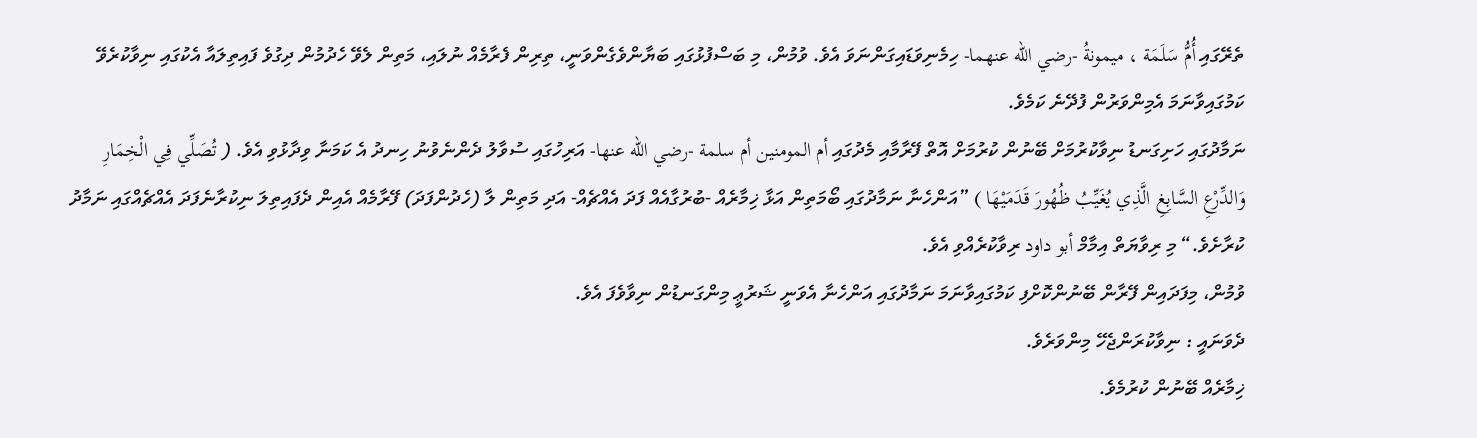ތެރޭގައި أُمُّ سَلَمَة ، ميمونةُ -رضي الله عنهما- ހިމެނިވަޑައިގަންނަވަ އެވެ. ވުމުން، މި ބަސްފުޅުގައި ބަޔާންވެގެންވަނީ، ތިރިން ފެރާމެއް ނުލައި، މަތިން ލެވޭ ހެދުމުން ދިގުވެ ފައިތިލައާ އެކުގައި ނިވާކުރެވޭ ކަމުގައިވާނަމަ އެމިންވަރުން ފުދޭނެ ކަމެވެ.
ނަމާދުގައި ހަށިގަނޑު ނިވާކުރުމަށް ބޭނުން ކުރުމަށް އޮތް ފޭރާމާއި މެދުގައި أم المومنين أم سلمة -رضي الله عنها- އަރިހުގައި ސުވާލު ދެންނެވުނު ހިނދު އެ ކަމަނާ ވިދާޅުވި އެވެ. ( تُصَلِّي فِي الْخِمَارِ وَالدِّرْعِ السَّابِغِ الَّذِي يُغَيِّبُ ظُهُورَ قَدَمَيْهَا ) ”އަންހެނާ ނަމާދުގައި ބޯމަތިން އަޅާ ޚިމާރެއް -ބުރުގާއެއް ފަދަ އެއްޗެއް- އަދި މަތިން ލާ (ހެދުންފަދަ) ފޭރާމެއް އެއިން ދެފައިތިލަ ނިކުރާނެފަދަ އެއްޗެއްގައި ނަމާދު ކުރާށެވެ.“ މި ރިވާޔަތް އިމާމް أبو داود ރިވާކުރެއްވި އެވެ.
ވުމުން، މިފަދައިން ފޭރާން ބޭނުންކޮށްފި ކަމުގައިވާނަމަ ނަމާދުގައި އަންހެނާ އެވަނީ ޝަރުޢީ މިންގަނޑުން ނިވާވެފަ އެވެ.
ދެވަނައީ : ނިވާކުރަންޖެހޭ މިންވަރެވެ.
ޚިމާރެއް ބޭނުން ކުރުމެވެ.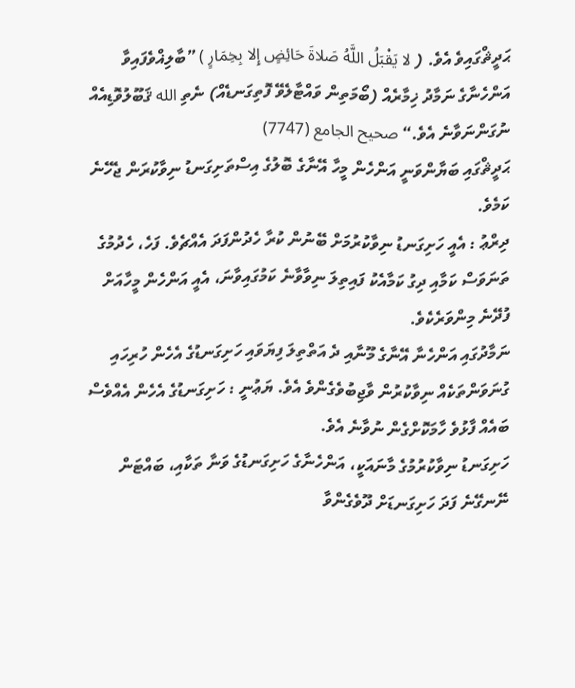ޙަދީޘްގައިވެ އެވެ. ( لا يَقْبَلُ اللَّهُ صَلاةَ حَائِضٍ إِلا بِخِمَارٍ ) ”ބާލިޣްވެފައިވާ އަންހެނާގެ ނަމާދު ޚިމާރެއް (ބޯމަތިން ވައްޓާލެވޭ ފޮތިގަނޑެއް) ނެތި الله ޤަބޫލުވޮޑިއެއް ނުގަންނަވާނެ އެވެ.“ صحيح الجامع (7747)
ޙަދީޘްގައި ބަޔާންވަނީ އަންހެން މީހާ އޭނާގެ ބޮލުގެ އިސްތަށިގަނޑު ނިވާކުރަން ޖެހޭނެ ކަމެވެ.
ދިރްޢު : އެއީ ހަށިގަނޑު ނިވާކުރުމަށް ބޭނުން ކުރާ ހެދުންފަދަ އެއްޗެވެ. ފަހެ، ހެދުމުގެ ތަނަވަސް ކަމާއި ދިގު ކަމާއެކު ފައިތިލަ ނިވާވާނެ ކަމުގައިވާނަ، އެއީ އަންހެން މީހާއަށް ފުދޭނެ މިންވަރެކެވެ.
ނަމާދުގައި އަންހެނާ އޭނާގެ މޫނާއި ދެ އަތްތިލަ ފިޔަވައި ހަށިގަނޑުގެ އެހެން ހުރިހައި ގުނަވަންތަކެއް ނިވާކުރުން ވާޖިބުވެގެންވެ އެވެ. ޔަޢުނީ : ހަށިގަނޑުގެ އެހެން އެއްވެސް ބައެއް ފާޅުވެ ހާމަކޮށްގެން ނުވާނެ އެވެ.
ހަށިގަނޑު ނިވާކުރުމުގެ މާނައަކީ، އަންހެނާގެ ހަށިގަނޑުގެ ވަނާ ތަކާއި، ބައްޓަން ނޭނގޭނެ ފަދަ ހަށިގަނޑަށް ދޫވެގެންވާ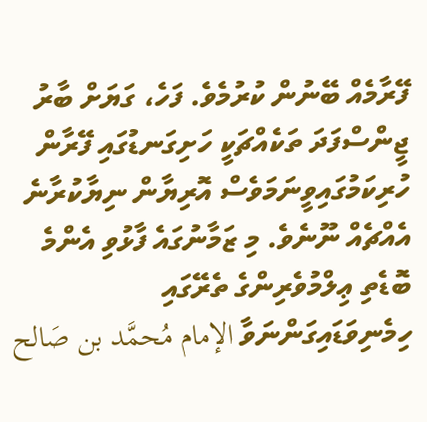ފޭރާމެއް ބޭނުން ކުރުމެވެ. ފަހެ، ގަޔަށް ބާރު ޖީންސްފަދަ ތަކެއްޗަކީ ހަށިގަނޑުގައި ފޭރާން ހުރިކަމުގައިވީނަމަވެސް އޮރިޔާން ނިޔާކުރާނެ އެއްޗެއް ނޫނެވެ. މި ޒަމާނުގައެ ފާޅުވި އެންމެ ބޮޑެތި ޢިލްމުވެރިންގެ ތެރޭގައި ހިމެނިވަޑައިގަންނަވާ الإمام مُحمَّد بن صَالح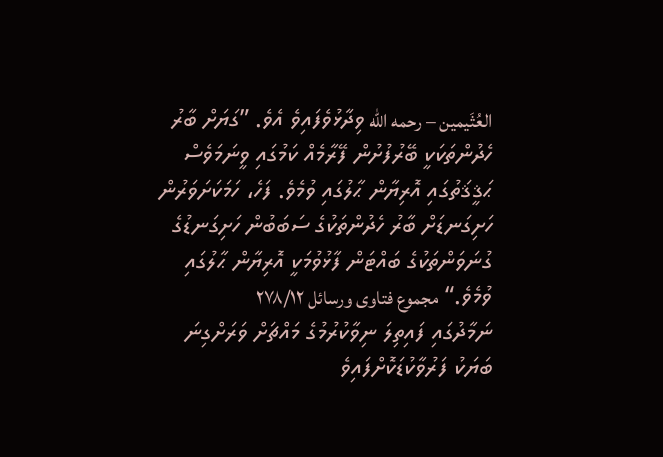العُثَيمين – رحمه الله ވިދާޅުވެފައިވެ އެވެ. ”ގަޔަށް ބާރު ހެދުންތަކަކީ ބޭރުފުށުން ފޭރާމެއް ކަމުގައި ވީނަމަވެސް ޙަޤީޤަތުގައި އޮރިޔާން ޙާލުގައި ވުމެވެ. ފަހެ، ހަމަކަށަވަރުން ހަށިގަނޑަށް ބާރު ހެދުންތަކުގެ ސަބަބުން ހަށިގަނޑުގެ ގުނަވަންތަކުގެ ބައްޓަން ފާޅުވުމަކީ އޮރިޔާން ޙާލުގައި ވުމެވެ.“ مجموع فتاوى ورسائل ٢٧٨/١٢
ނަމާދުގައި ފައިތިލަ ނިވާކުރުމުގެ މައްޗަށް ވަރަށްގިނަ ބަޔަކު ފަރުވާކުޑަކޮށްފައިވެ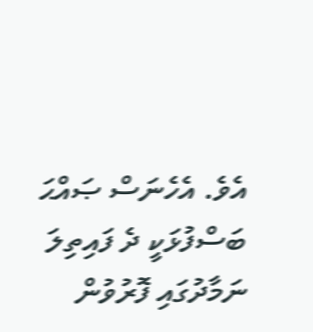އެވެ. އެހެނަސް ޞައްޙަ ބަސްފުޅަކީ ދެ ފައިތިލަ ނަމާދުގައި ފޮރުވުން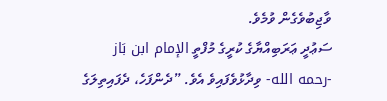ވާޖިބުވެގެން ވުމެވެ.
ސަޢުދީ ޢަރަބިއްޔާގެ ކުރީގެ މުފްތީ الإمام ابن بَاز -رحمه الله- ވިދާޅުވެފައިވެ އެވެ. ”ދެންފަހެ، ދެފައިތިލަގެ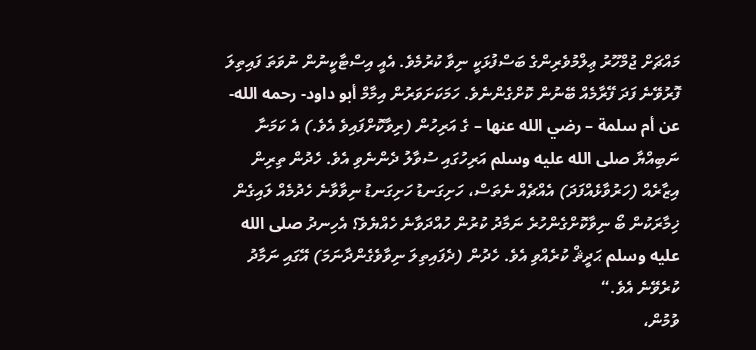މައްޗަށް ޖުމްހޫރު ޢިލްމުވެރިންގެ ބަސްފުޅަކީ ނިވާ ކުރުމެވެ. އެއީ އިސްޓާކީނުން ނުވަތަ ފައިތިލަ ފޮރުވޭނެ ފަދަ ފޭރާމެއް ބޭނުން ކޮށްގެންނެވެ. ހަމަކަށަވަރުން އިމާމް أبو داود- رحمه الله- عن أم سلمة – رضي الله عنها – ގެ އަރިހުން (ރިވާކޮށްފައިވެ އެވެ.) އެ ކަމަނާ ނަބިއްޔާ صلى الله عليه وسلم އަރިހުގައި ސުވާލު ދެންނެވި އެވެ. ހެދުން ތިރިން އިޒާރެއް (ހަރުވާޅެއްފަދަ) އެއްޗެއް ނެތަސް، ހަށިގަނޑު ހަށިގަނޑު ނިވާވާނެ ހެދުމެއް ލައިގެން ޚިމާރަކުން ބޯ ނިވާކޮށްގެންހުރެ ނަމާދު ކުރުން ހުއްދަވާނެ ހެއްޔެވެ؟ އެހިނދު صلى الله عليه وسلم ޙަދީޘް ކުރެއްވި އެވެ. ހެދުން (ދެފައިތިލަ ނިވާވެގެންދާނަމަ) އޭގައި ނަމާދު ކުރެވޭނެ އެވެ.“
ވުމުން،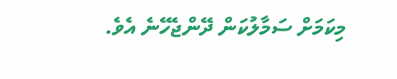މިކަމަށް ސަމާލުކަން ދޭންޖެހޭނެ އެވެ.